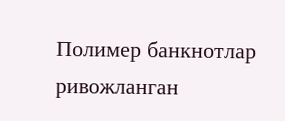Полимер банкнотлар ривожланган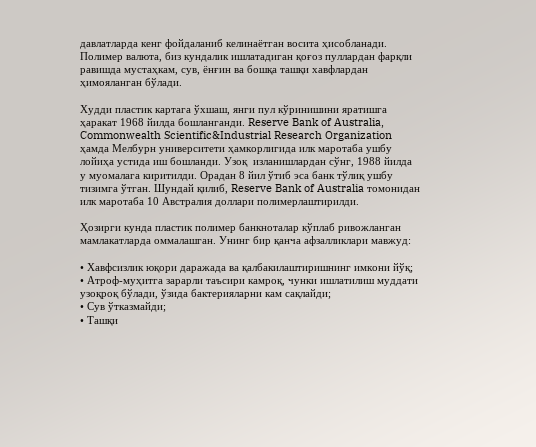давлатларда кенг фойдаланиб келинаётган восита ҳисобланади. Полимер валюта, биз кундалик ишлатадиган қоғоз пуллардан фарқли равишда мустаҳкам, сув, ёнғин ва бошқа ташқи хавфлардан ҳимояланган бўлади.

Худди пластик картага ўхшаш, янги пул кўринишини яратишга ҳаракат 1968 йилда бошланганди. Reserve Bank of Australia, Commonwealth Scientific&Industrial Research Organization ҳамда Мелбурн университети ҳамкорлигида илк маротаба ушбу лойиҳа устида иш бошланди. Узоқ  изланишлардан сўнг, 1988 йилда у муомалага киритилди. Орадан 8 йил ўтиб эса банк тўлиқ ушбу тизимга ўтган. Шундай қилиб, Reserve Bank of Australia томонидан илк маротаба 10 Австралия доллари полимерлаштирилди.

Ҳозирги кунда пластик полимер банкноталар кўплаб ривожланган мамлакатларда оммалашган. Унинг бир қанча афзалликлари мавжуд:

• Хавфсизлик юқори даражада ва қалбакилаштиришнинг имкони йўқ;
• Атроф-муҳитга зарарли таъсири камроқ, чунки ишлатилиш муддати узоқроқ бўлади, ўзида бактерияларни кам сақлайди;
• Сув ўтказмайди;
• Ташқи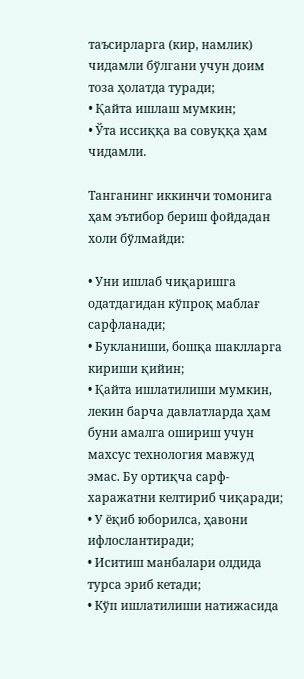таъсирларга (кир, намлик) чидамли бўлгани учун доим тоза ҳолатда туради;
• Қайта ишлаш мумкин;
• Ўта иссиққа ва совуққа ҳам чидамли.

Танганинг иккинчи томонига ҳам эътибор бериш фойдадан холи бўлмайди:

• Уни ишлаб чиқаришга одатдагидан кўпроқ маблағ сарфланади;
• Букланиши, бошқа шаклларга кириши қийин;
• Қайта ишлатилиши мумкин, лекин барча давлатларда ҳам буни амалга ошириш учун махсус технология мавжуд эмас. Бу ортиқча сарф-харажатни келтириб чиқаради;
• У ёқиб юборилса, ҳавони ифлослантиради;
• Иситиш манбалари олдида турса эриб кетади;
• Кўп ишлатилиши натижасида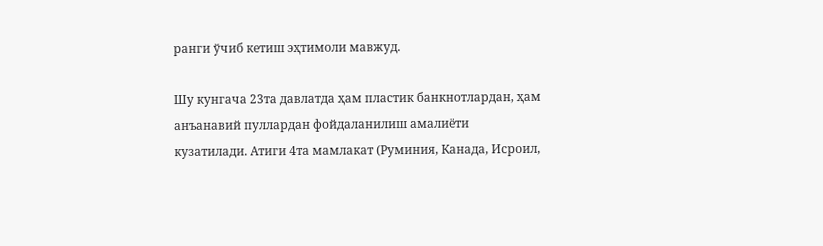ранги ўчиб кетиш эҳтимоли мавжуд.

Шу кунгача 23та давлатда ҳам пластик банкнотлардан, ҳам анъанавий пуллардан фойдаланилиш амалиёти кузатилади. Атиги 4та мамлакат (Руминия, Канада, Исроил,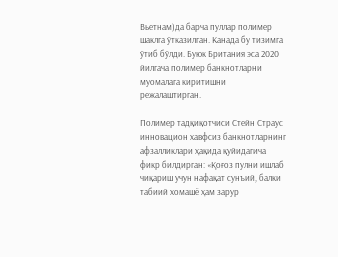Вьетнам)да барча пуллар полимер шаклга ўтказилган. Канада бу тизимга ўтиб бўлди. Буюк Британия эса 2020 йилгача полимер банкнотларни муомалага киритишни режалаштирган.

Полимер тадқиқотчиси Стейн Страус инновацион хавфсиз банкнотларнинг афзалликлари ҳақида қуйидагича фикр билдирган: «Қоғоз пулни ишлаб чиқариш учун нафақат сунъий, балки  табиий хомашё ҳам зарур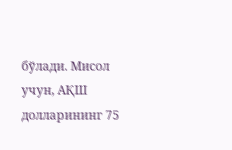бўлади. Мисол учун, АҚШ долларининг 75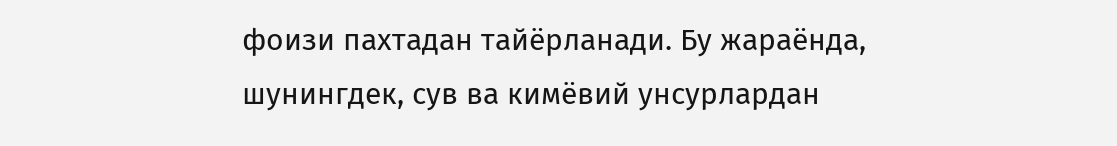фоизи пахтадан тайёрланади. Бу жараёнда, шунингдек, сув ва кимёвий унсурлардан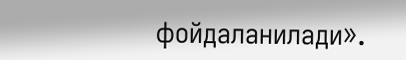фойдаланилади».